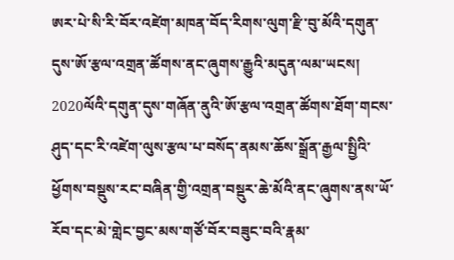ཨར་པེ་སི་རི་བོར་འཛེག་མཁན་བོད་རིགས་ལུག་རྫི་བུ་མོའི་དགུན་དུས་ཨོ་རྩལ་འགྲན་ཚོགས་ནང་ཞུགས་རྒྱུའི་མདུན་ལམ་ཡངས།
2020ལོའི་དགུན་དུས་གཞོན་ནུའི་ཨོ་རྩལ་འགྲན་ཚོགས་ཐོག་གངས་ཤུད་དང་རི་འཛེག་ལུས་རྩལ་པ་བསོད་ནམས་ཆོས་སྒྲོན་རྒྱལ་སྤྱིའི་ཕྱོགས་བསྡུས་རང་བཞིན་གྱི་འགྲན་བསྡུར་ཆེ་མོའི་ནང་ཞུགས་ནས་ཡོ་རོབ་དང་མེ་གླེང་བྱང་མས་གཙོ་བོར་བཟུང་བའི་རྣམ་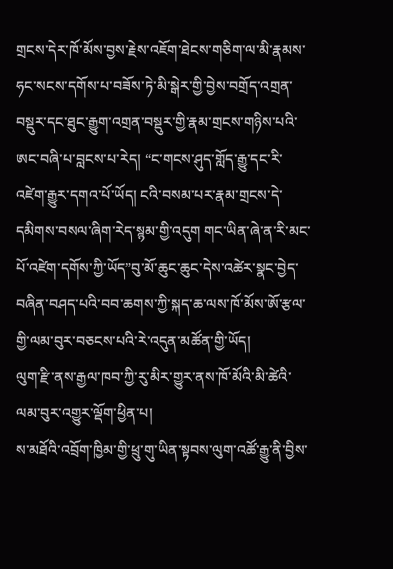གྲངས་དེར་ཁོ་མོས་བྱས་རྗེས་འཇོག་ཐེངས་གཅིག་ལ་མི་རྣམས་ཧང་སངས་དགོས་པ་བཟོས་ཏེ་མི་སྒེར་གྱི་བྱེས་བགྲོད་འགྲན་བསྡུར་དང་ཐུང་རྒྱུག་འགྲན་བསྡུར་གྱི་རྣམ་གྲངས་གཉིས་པའི་ཨང་བཞི་པ་བླངས་པ་རེད། “ང་གངས་ཤུད་གློད་རྒྱུ་དང་རི་འཛེག་རྒྱུར་དགའ་པོ་ཡོད། ངའི་བསམ་པར་རྣམ་གྲངས་དེ་དམིགས་བསལ་ཞིག་རེད་སྙམ་གྱི་འདུག གང་ཡིན་ཞེ་ན་རི་མང་པོ་འཛེག་དགོས་ཀྱི་ཡོད”བུ་མོ་ཆུང་ཆུང་དེས་འཚེར་སྣང་བྱེད་བཞིན་བཤད་པའི་བབ་ཆགས་ཀྱི་སྐད་ཆ་ལས་ཁོ་མོས་ཨོ་རྩལ་གྱི་ལམ་བུར་བཅངས་པའི་རེ་འདུན་མཚོན་གྱི་ཡོད།
ལུག་རྫི་ནས་རྒྱལ་ཁབ་ཀྱི་རུ་མིར་གྱུར་ནས་ཁོ་མོའི་མི་ཚེའི་ལམ་བུར་འགྱུར་ལྡོག་ཕྱིན་པ།
ས་མཐོའི་འབྲོག་ཁྱིམ་གྱི་ཕྲུ་གུ་ཡིན་སྟབས་ལུག་འཚོ་རྒྱུ་ནི་བྱིས་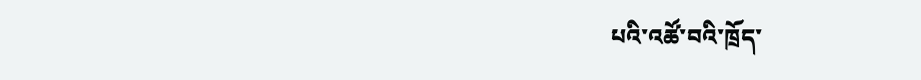པའི་འཚོ་བའི་ཁྲོད་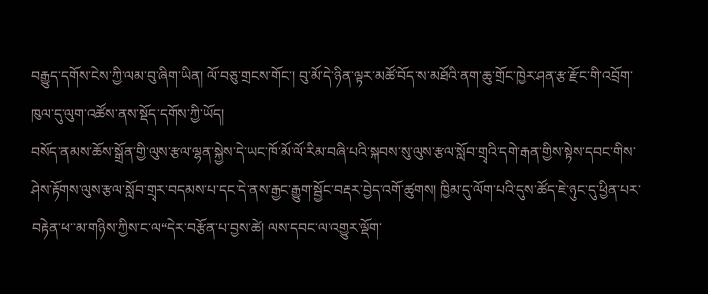བརྒྱུད་དགོས་ངེས་ཀྱི་ལམ་བུ་ཞིག་ཡིན། ལོ་བཅུ་གྲངས་གོང་། བུ་མོ་དེ་ཉིན་ལྟར་མཚོ་བོད་ས་མཐོའི་ནག་ཆུ་གྲོང་ཁྱེར་ཤན་རྩ་རྫོང་གི་འབྲོག་ཁུལ་དུ་ལུག་འཚོས་ནས་སྡོད་དགོས་ཀྱི་ཡོད།
བསོད་ནམས་ཆོས་སྒྲོན་གྱི་ལུས་རྩལ་ལྷན་སྐྱེས་དེ་ཡང་ཁོ་མོ་ལོ་རིམ་བཞི་པའི་སྐབས་སུ་ལུས་རྩལ་སློབ་གྲྭའི་དགེ་རྒན་གྱིས་སྟེས་དབང་གིས་ཤེས་རྟོགས་ལུས་རྩལ་སློབ་གྲྭར་བདམས་པ་དང་དེ་ནས་རྒྱང་རྒྱུག་སྦྱོང་བརྡར་བྱེད་འགོ་ཚུགས། ཁྱིམ་དུ་ལོག་པའི་དུས་ཚོད་ཇེ་ཉུང་དུ་ཕྱིན་པར་བརྟེན་ཕ་་མ་གཉིས་ཀྱིས་ང་ལ“དེར་བརྩོན་པ་བྱས་ཚེ། ལས་དབང་ལ་འགྱུར་ལྡོག་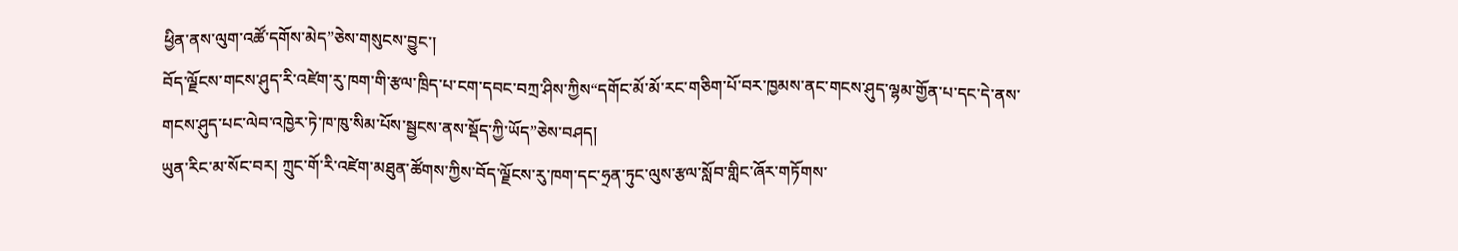ཕྱིན་ནས་ལུག་འཚོ་དགོས་མེད”ཅེས་གསུངས་བྱུང་།
བོད་ལྗོངས་གངས་ཤུད་རི་འཛེག་རུ་ཁག་གི་རྩལ་ཁྲིད་པ་ངག་དབང་བཀྲ་ཤིས་ཀྱིས“དགོང་མོ་མོ་རང་གཅིག་པོ་བར་ཁྱམས་ནང་གངས་ཤུད་ལྷམ་གྱོན་པ་དང་དེ་ནས་གངས་ཤུད་པང་ལེབ་འཁྱེར་ཏེ་ཁ་ཁུ་སིམ་པོས་སྦྱངས་ནས་སྡོད་ཀྱི་ཡོད”ཅེས་བཤད།
ཡུན་རིང་མ་སོང་བར། ཀྲུང་གོ་རི་འཛེག་མཐུན་ཚོགས་ཀྱིས་བོད་ལྗོངས་རུ་ཁག་དང་ཧྲན་ཏུང་ལུས་རྩལ་སློབ་གླིང་ཞོར་གཏོགས་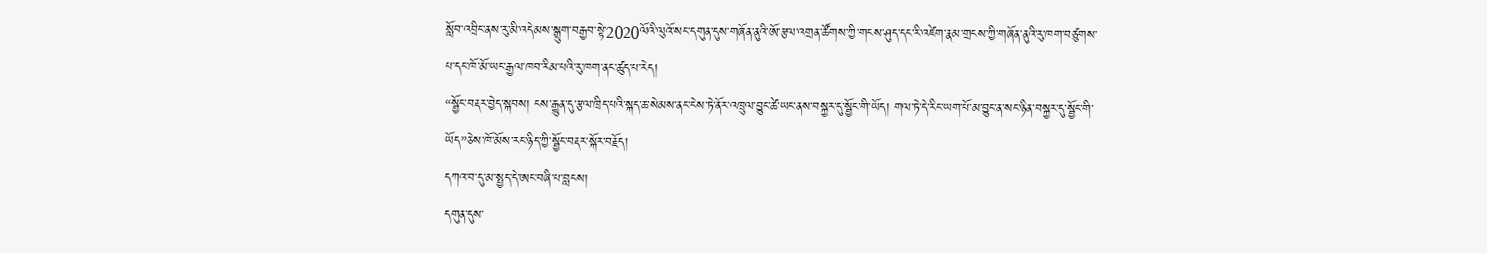སློབ་འབྲིང་ནས་རུ་མི་འདེམས་སྒྲུག་བརྒྱབ་སྟེ་2020ལོའི་ལུའོ་སང་དགུན་དུས་གཞོན་ནུའི་ཨོ་རྩལ་འགྲན་ཚོགས་ཀྱི་གངས་ཤུད་དང་རི་འཛེག་རྣམ་གྲངས་ཀྱི་གཞོན་ནུའི་རུ་ཁག་བཙུགས་པ་དང་ཁོ་མོ་ཡང་རྒྱལ་ཁབ་རིམ་པའི་རུ་ཁག་ནང་ཚུད་པ་རེད།
“སྦྱོང་བརྡར་བྱེད་སྐབས། ངས་རྒྱུན་དུ་རྩལ་ཁྲིད་པའི་སྐད་ཆ་སེམས་ནང་ངེས་ཏེ་ནོར་འཁྲུལ་བྱུང་ཚེ་ཡང་ནས་བསྐྱར་དུ་སྦྱོང་གི་ཡོད། གལ་ཏེ་དེ་རིང་ཡག་པོ་མ་བྱུང་ན་སང་ཉིན་བསྐྱར་དུ་སྦྱོང་གི་ཡོད”ཅེས་ཁོ་མོས་རང་ཉིད་ཀྱི་སྦྱོང་བརྡར་སྐོར་བརྗོད།
དཀའ་བ་དུ་མ་སྤྱད་དེ་ཨང་བཞི་པ་བླངས།
དགུན་དུས་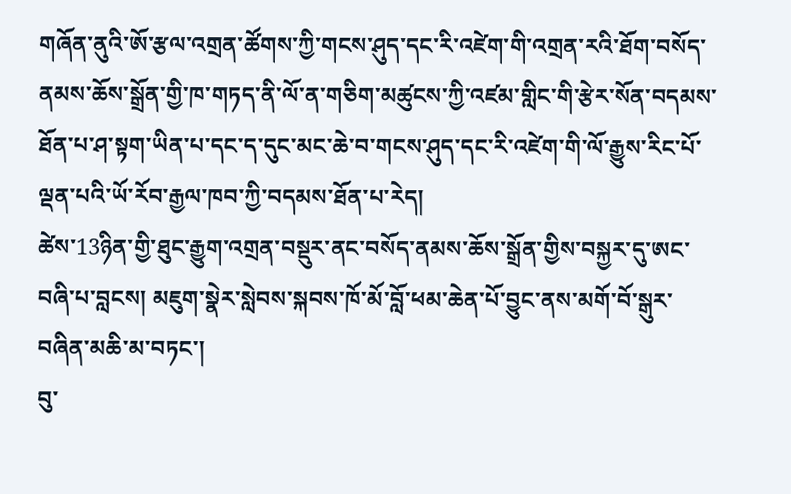གཞོན་ནུའི་ཨོ་རྩལ་འགྲན་ཚོགས་ཀྱི་གངས་ཤུད་དང་རི་འཛེག་གི་འགྲན་རའི་ཐོག་བསོད་ནམས་ཆོས་སྒྲོན་གྱི་ཁ་གཏད་ནི་ལོ་ན་གཅིག་མཚུངས་ཀྱི་འཛམ་གླིང་གི་རྩེར་སོན་བདམས་ཐོན་པ་ཤ་སྟག་ཡིན་པ་དང་ད་དུང་མང་ཆེ་བ་གངས་ཤུད་དང་རི་འཛེག་གི་ལོ་རྒྱུས་རིང་པོ་ལྡན་པའི་ཡོ་རོབ་རྒྱལ་ཁབ་ཀྱི་བདམས་ཐོན་པ་རེད།
ཚེས་13ཉིན་གྱི་ཐུང་རྒྱུག་འགྲན་བསྡུར་ནང་བསོད་ནམས་ཆོས་སྒྲོན་གྱིས་བསྐྱར་དུ་ཨང་བཞི་པ་བླངས། མཇུག་སྣེར་སླེབས་སྐབས་ཁོ་མོ་བློ་ཕམ་ཆེན་པོ་བྱུང་ནས་མགོ་བོ་སྒུར་བཞིན་མཆི་མ་བཏང་།
བུ་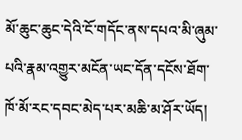མོ་ཆུང་ཆུང་དེའི་ངོ་གདོང་ནས་དཔའ་མི་ཞུམ་པའི་རྣམ་འགྱུར་མངོན་ཡང་དོན་དངོས་ཐོག་ཁོ་མོ་རང་དབང་མེད་པར་མཆི་མ་ཤོར་ཡོད།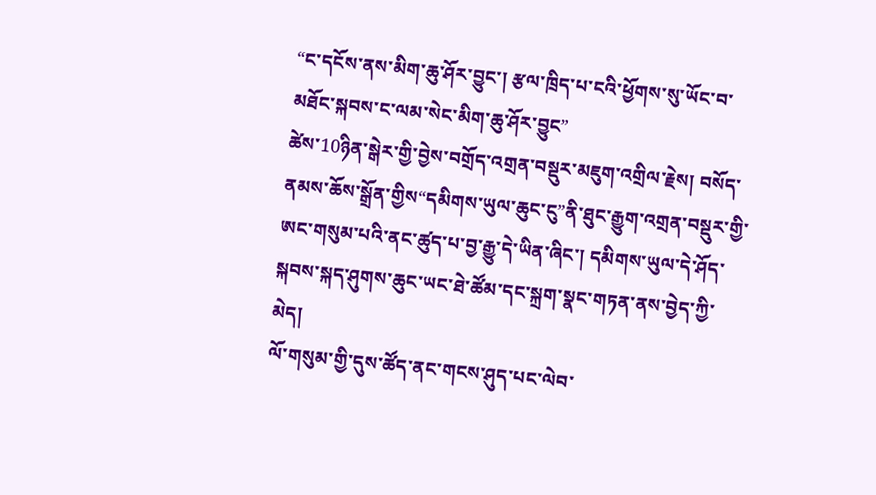“ང་དངོས་ནས་མིག་ཆུ་ཤོར་བྱུང་། རྩལ་ཁྲིད་པ་ངའི་ཕྱོགས་སུ་ཡོང་བ་མཐོང་སྐབས་ང་ལམ་སེང་མིག་ཆུ་ཤོར་བྱུང”
ཚེས་10ཉིན་སྒེར་གྱི་བྱེས་བགྲོད་འགྲན་བསྡུར་མཇུག་འགྲིལ་རྗེས། བསོད་ནམས་ཆོས་སྒྲོན་གྱིས“དམིགས་ཡུལ་ཆུང་ངུ”ནི་ཐུང་རྒྱུག་འགྲན་བསྡུར་གྱི་ཨང་གསུམ་པའི་ནང་ཚུད་པ་བྱ་རྒྱུ་དེ་ཡིན་ཞིང་། དམིགས་ཡུལ་དེ་ཤོད་སྐབས་སྐད་ཤུགས་ཆུང་ཡང་ཐེ་ཚོམ་དང་སྐྲག་སྣང་གཏན་ནས་བྱེད་ཀྱི་མེད།
ལོ་གསུམ་གྱི་དུས་ཚོད་ནང་གངས་ཤུད་པང་ལེབ་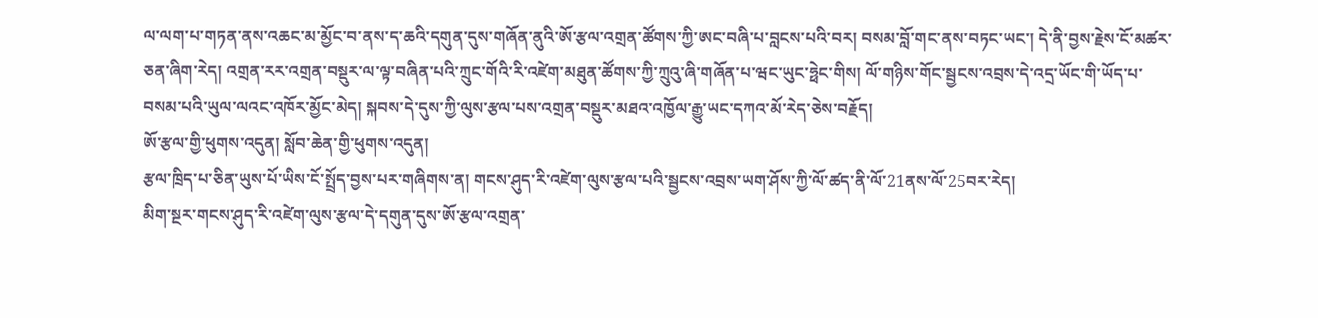ལ་ལག་པ་གཏན་ནས་འཆང་མ་མྱོང་བ་ནས་ད་ཆའི་དགུན་དུས་གཞོན་ནུའི་ཨོ་རྩལ་འགྲན་ཚོགས་ཀྱི་ཨང་བཞི་པ་བླངས་པའི་བར། བསམ་བློ་གང་ནས་བཏང་ཡང་། དེ་ནི་བྱས་རྗེས་ངོ་མཚར་ཅན་ཞིག་རེད། འགྲན་རར་འགྲན་བསྡུར་ལ་ལྟ་བཞིན་པའི་ཀྲུང་གོའི་རི་འཛེག་མཐུན་ཚོགས་ཀྱི་ཀྲུའུ་ཞི་གཞོན་པ་ཝང་ཡུང་ཧྥེང་གིས། ལོ་གཉིས་གོང་སྦྱངས་འབྲས་དེ་འདྲ་ཡོང་གི་ཡོད་པ་བསམ་པའི་ཡུལ་ལའང་འཁོར་མྱོང་མེད། སྐབས་དེ་དུས་ཀྱི་ལུས་རྩལ་པས་འགྲན་བསྡུར་མཐའ་འཁྱོལ་རྒྱུ་ཡང་དཀའ་མོ་རེད་ཅེས་བརྗོད།
ཨོ་རྩལ་གྱི་ཕུགས་འདུན། སློབ་ཆེན་གྱི་ཕུགས་འདུན།
རྩལ་ཁྲིད་པ་ཅིན་ཡུས་པོ་ཡིས་ངོ་སྤྲོད་བྱས་པར་གཞིགས་ན། གངས་ཤུད་རི་འཛེག་ལུས་རྩལ་པའི་སྦྱངས་འབྲས་ཡག་ཤོས་ཀྱི་ལོ་ཚད་ནི་ལོ་21ནས་ལོ་25བར་རེད།
མིག་སྔར་གངས་ཤུད་རི་འཛེག་ལུས་རྩལ་དེ་དགུན་དུས་ཨོ་རྩལ་འགྲན་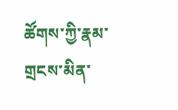ཚོགས་ཀྱི་རྣམ་གྲངས་མིན་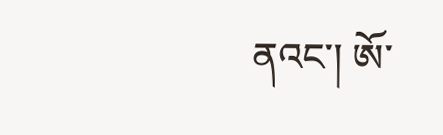ནའང་། ཨོ་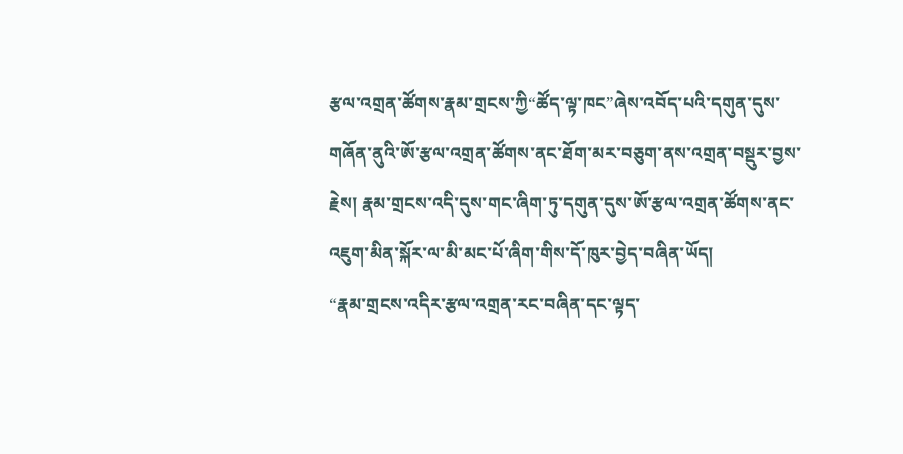རྩལ་འགྲན་ཚོགས་རྣམ་གྲངས་ཀྱི“ཚོད་ལྟ་ཁང”ཞེས་འབོད་པའི་དགུན་དུས་གཞོན་ནུའི་ཨོ་རྩལ་འགྲན་ཚོགས་ནང་ཐོག་མར་བཅུག་ནས་འགྲན་བསྡུར་བྱས་རྗེས། རྣམ་གྲངས་འདི་དུས་གང་ཞིག་ཏུ་དགུན་དུས་ཨོ་རྩལ་འགྲན་ཚོགས་ནང་འཇུག་མིན་སྐོར་ལ་མི་མང་པོ་ཞིག་གིས་དོ་ཁུར་བྱེད་བཞིན་ཡོད།
“རྣམ་གྲངས་འདིར་རྩལ་འགྲན་རང་བཞིན་དང་ལྟད་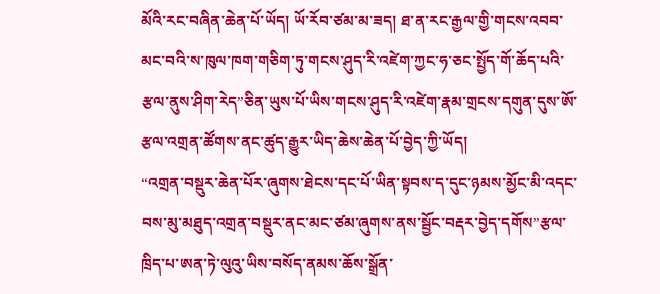མོའི་རང་བཞིན་ཆེན་པོ་ཡོད། ཡོ་རོབ་ཙམ་མ་ཟད། ཐ་ན་རང་རྒྱལ་གྱི་གངས་འབབ་མང་བའི་ས་ཁུལ་ཁག་གཅིག་ཏུ་གངས་ཤུད་རི་འཛེག་ཀྱང་ཧ་ཅང་སྤྱོད་གོ་ཆོད་པའི་རྩལ་ནུས་ཤིག་རེད”ཅིན་ཡུས་པོ་ཡིས་གངས་ཤུད་རི་འཛེག་རྣམ་གྲངས་དགུན་དུས་ཨོ་རྩལ་འགྲན་ཚོགས་ནང་ཚུད་རྒྱུར་ཡིད་ཆེས་ཆེན་པོ་བྱེད་ཀྱི་ཡོད།
“འགྲན་བསྡུར་ཆེན་པོར་ཞུགས་ཐེངས་དང་པོ་ཡིན་སྟབས་ད་དུང་ཉམས་མྱོང་མི་འདང་བས་མུ་མཐུད་འགྲན་བསྡུར་ནང་མང་ཙམ་ཞུགས་ནས་སྦྱོང་བརྡར་བྱེད་དགོས”རྩལ་ཁྲིད་པ་ཨན་ཏེ་ལུའུ་ཡིས་བསོད་ནམས་ཆོས་སྒྲོན་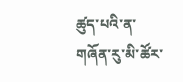ཚུད་པའི་ན་གཞོན་རུ་མི་ཚོར་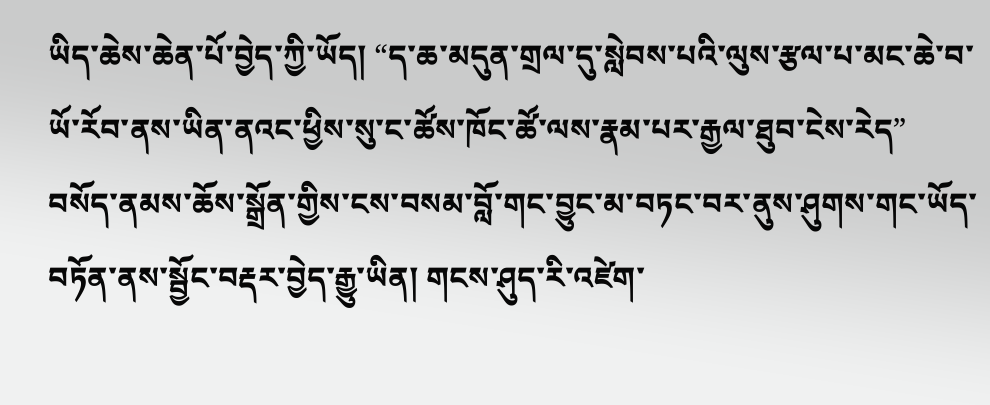ཡིད་ཆེས་ཆེན་པོ་བྱེད་ཀྱི་ཡོད། “ད་ཆ་མདུན་གྲལ་དུ་སླེབས་པའི་ལུས་རྩལ་པ་མང་ཆེ་བ་ཡོ་རོབ་ནས་ཡིན་ནའང་ཕྱིས་སུ་ང་ཚོས་ཁོང་ཚོ་ལས་རྣམ་པར་རྒྱལ་ཐུབ་ངེས་རེད”
བསོད་ནམས་ཆོས་སྒྲོན་གྱིས་ངས་བསམ་བློ་གང་བྱུང་མ་བཏང་བར་ནུས་ཤུགས་གང་ཡོད་བཏོན་ནས་སྦྱོང་བརྡར་བྱེད་རྒྱུ་ཡིན། གངས་ཤུད་རི་འཛེག་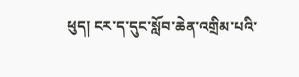ཕུད། ངར་ད་དུང་སློབ་ཆེན་འགྲིམ་པའི་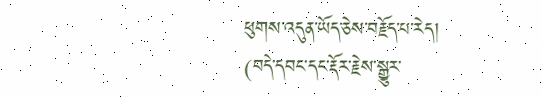ཕུགས་འདུན་ཡོད་ཅེས་བརྗོད་པ་རེད།
(བདེ་དབང་དང་རྡོར་རྗེས་སྒྱུར་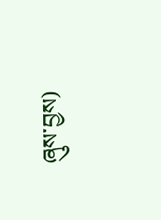ཞུས་བྱས)